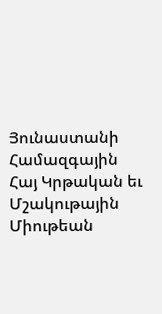Յունաստանի Համազգային Հայ Կրթական եւ Մշակութային Միութեան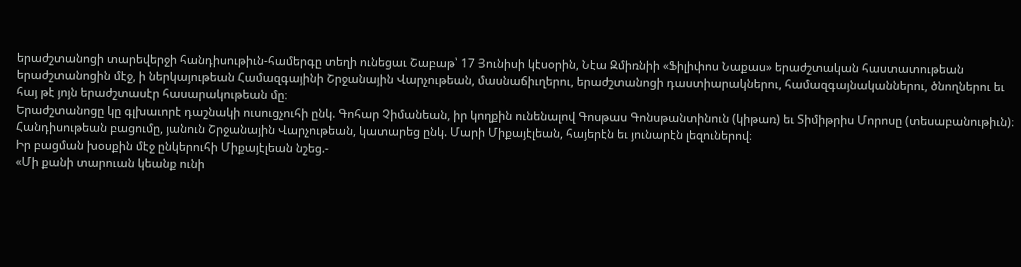երաժշտանոցի տարեվերջի հանդիսութիւն-համերգը տեղի ունեցաւ Շաբաթ՝ 17 Յունիսի կէսօրին, Նէա Զմիռնիի «Ֆիլիփոս Նաքաս» երաժշտական հաստատութեան երաժշտանոցին մէջ, ի ներկայութեան Համազգայինի Շրջանային Վարչութեան, մասնաճիւղերու, երաժշտանոցի դաստիարակներու, համազգայնականներու, ծնողներու եւ հայ թէ յոյն երաժշտասէր հասարակութեան մը։
Երաժշտանոցը կը գլխաւորէ դաշնակի ուսուցչուհի ընկ. Գոհար Չիմանեան, իր կողքին ունենալով Գոսթաս Գոնսթանտինուն (կիթառ) եւ Տիմիթրիս Մորոսը (տեսաբանութիւն)։
Հանդիսութեան բացումը, յանուն Շրջանային Վարչութեան, կատարեց ընկ. Մարի Միքայէլեան, հայերէն եւ յունարէն լեզուներով։
Իր բացման խօսքին մէջ ընկերուհի Միքայէլեան նշեց.-
«Մի քանի տարուան կեանք ունի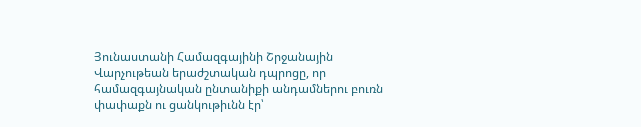Յունաստանի Համազգայինի Շրջանային Վարչութեան երաժշտական դպրոցը, որ համազգայնական ընտանիքի անդամներու բուռն փափաքն ու ցանկութիւնն էր՝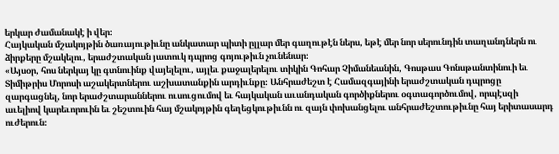երկար ժամանակէ ի վեր։
Հայկական մշակոյթին ծառայութիւնը անկատար պիտի ըլլար մեր գաղութէն ներս, եթէ մեր նոր սերունդին տաղանդներն ու ձիրքերը մշակելու, երաժշտական յատուկ դպրոց գոյութիւն չունենար։
«Այսօր, հոս ներկայ կը գտնուինք վայելելու, այլեւ քաջալերելու տիկին Գոհար Չիմանեանին, Գոսթաս Գոնսթանտինուի եւ Տիմիթրիս Մորոսի աշակերտներու աշխատանքին արդիւնքը։ Անհրաժեշտ է Համազգայինի երաժշտական դպրոցը զարգացնել, նոր երաժշտարաններու ուսուցումով եւ հայկական աւանդական գործիքներու օգտագործումով, որպէսզի աւելիով կարեւորուին եւ շեշտուին հայ մշակոյթին գեղեցկութիւնն ու զայն փոխանցելու անհրաժեշտութիւնը հայ երիտասարդ ուժերուն։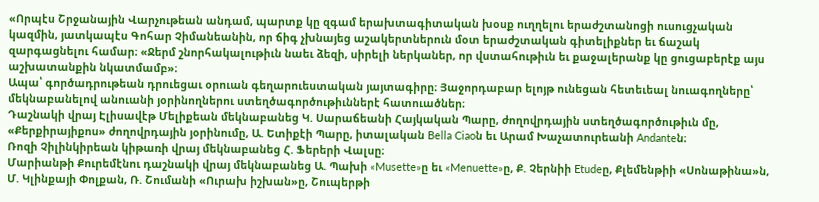«Որպէս Շրջանային Վարչութեան անդամ, պարտք կը զգամ երախտագիտական խօսք ուղղելու երաժշտանոցի ուսուցչական կազմին, յատկապէս Գոհար Չիմանեանին, որ ճիգ չխնայեց աշակերտներուն մօտ երաժշտական գիտելիքներ եւ ճաշակ զարգացնելու համար։ «Ջերմ շնորհակալութիւն նաեւ ձեզի, սիրելի ներկաներ, որ վստահութիւն եւ քաջալերանք կը ցուցաբերէք այս աշխատանքին նկատմամբ»։
Ապա՝ գործադրութեան դրուեցաւ օրուան գեղարուեստական յայտագիրը։ Յաջորդաբար ելոյթ ունեցան հետեւեալ նուագողները՝ մեկնաբանելով անուանի յօրինողներու ստեղծագործութիւններէ հատուածներ։
Դաշնակի վրայ Էլիսավէթ Մելիքեան մեկնաբանեց Կ. Սարաճեանի Հայկական Պարը, ժողովրդային ստեղծագործութիւն մը, «Քերքիրայիքոս» ժողովրդային յօրինումը, Ա. Ետիքէի Պարը, իտալական Bella Ciaoն եւ Արամ Խաչատուրեանի Andanteն։
Ռոզի Չիլինկիրեան կիթառի վրայ մեկնաբանեց Հ. Ֆերերի Վալսը։
Մարիանթի Քուրեմէնու դաշնակի վրայ մեկնաբանեց Ա. Պախի «Musette»ը եւ «Menuette»ը, Ք. Չերնիի Etudeը, Քլեմենթիի «Սոնաթինա»ն, Մ. Կլինքայի Փոլքան, Ռ. Շումանի «Ուրախ իշխան»ը, Շուպերթի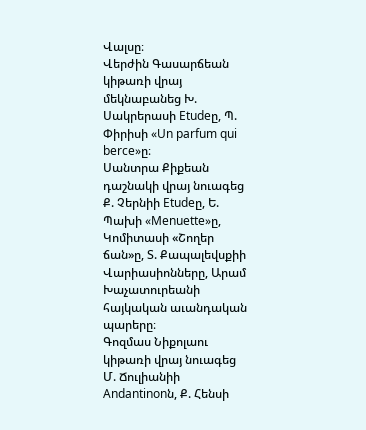Վալսը։
Վերժին Գասարճեան կիթառի վրայ մեկնաբանեց Խ. Սակրերասի Etudeը, Պ. Փիրիսի «Un parfum qui berce»ը։
Սանտրա Քիքեան դաշնակի վրայ նուագեց Ք. Չերնիի Etudeը, Ե. Պախի «Menuette»ը, Կոմիտասի «Շողեր ճան»ը, Տ. Քապալեվսքիի Վարիասիոնները, Արամ Խաչատուրեանի հայկական աւանդական պարերը։
Գոզմաս Նիքոլաու կիթառի վրայ նուագեց Մ. Ճուլիանիի Andantinonն, Ք. Հենսի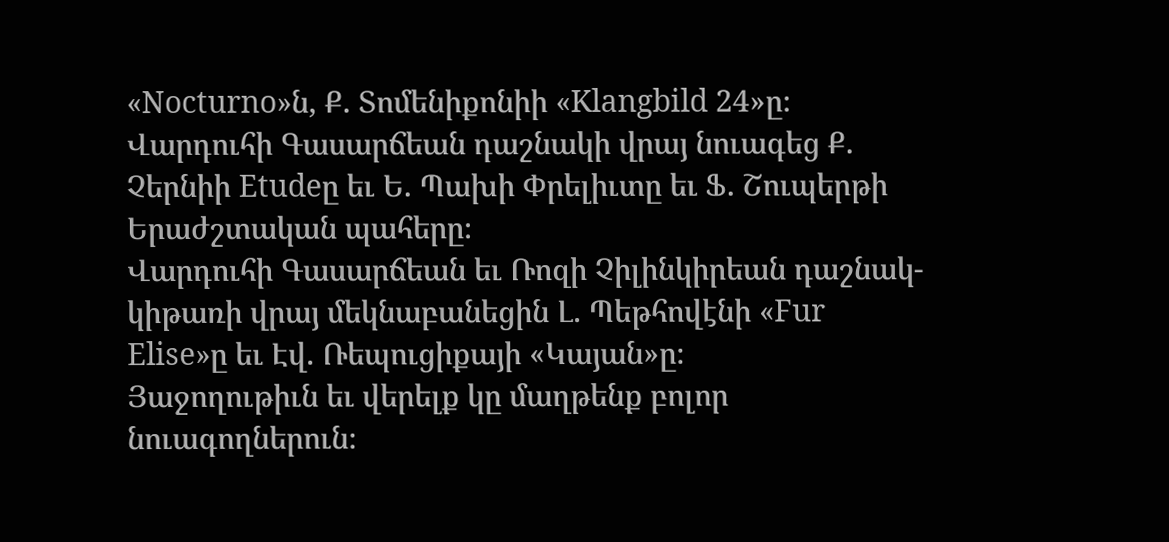«Nocturno»ն, Ք. Տոմենիքոնիի «Klangbild 24»ը։
Վարդուհի Գասարճեան դաշնակի վրայ նուագեց Ք. Չերնիի Etudeը եւ Ե. Պախի Փրելիւտը եւ Ֆ. Շուպերթի Երաժշտական պահերը։
Վարդուհի Գասարճեան եւ Ռոզի Չիլինկիրեան դաշնակ-կիթառի վրայ մեկնաբանեցին Լ. Պեթհովէնի «Fur Elise»ը եւ Էվ. Ռեպուցիքայի «Կայան»ը։
Յաջողութիւն եւ վերելք կը մաղթենք բոլոր նուագողներուն։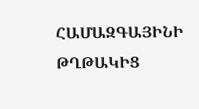ՀԱՄԱԶԳԱՅԻՆԻ ԹՂԹԱԿԻՑ